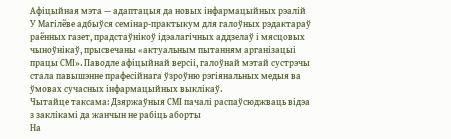Афіцыйная мэта — адаптацыя да новых інфармацыйных рэалій
У Магілёве адбыўся семінар-практыкум для галоўных рэдактараў раённых газет, прадстаўнікоў ідэалагічных аддзелаў і мясцовых чыноўнікаў, прысвечаны «актуальным пытанням арганізацыі працы СМІ». Паводле афіцыйнай версіі, галоўнай мэтай сустрэчы стала павышэнне прафесійнага ўзроўню рэгіянальных медыя ва ўмовах сучасных інфармацыйных выклікаў.
Чытайце таксама: Дзяржаўныя СМІ пачалі распаўсюджваць відэа з заклікамі да жанчын не рабіць аборты
На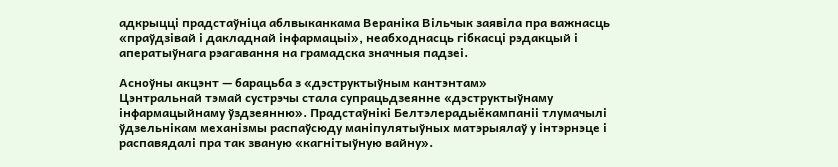адкрыцці прадстаўніца аблвыканкама Вераніка Вільчык заявіла пра важнасць «праўдзівай і дакладнай інфармацыі», неабходнасць гібкасці рэдакцый і аператыўнага рэагавання на грамадска значныя падзеі.

Асноўны акцэнт — барацьба з «дэструктыўным кантэнтам»
Цэнтральнай тэмай сустрэчы стала супрацьдзеянне «дэструктыўнаму інфармацыйнаму ўздзеянню». Прадстаўнікі Белтэлерадыёкампаніі тлумачылі ўдзельнікам механізмы распаўсюду маніпулятыўных матэрыялаў у інтэрнэце і распавядалі пра так званую «кагнітыўную вайну».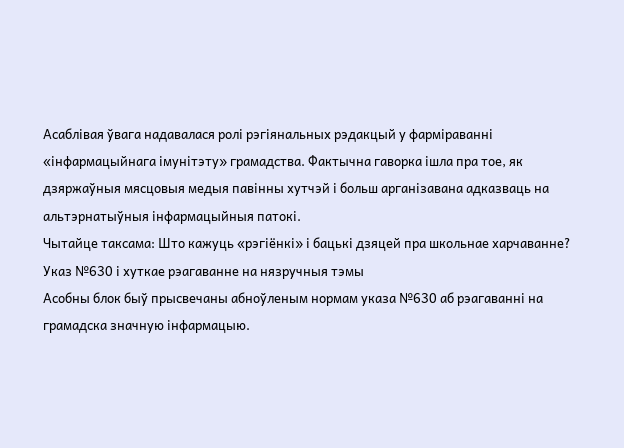Асаблівая ўвага надавалася ролі рэгіянальных рэдакцый у фарміраванні «інфармацыйнага імунітэту» грамадства. Фактычна гаворка ішла пра тое, як дзяржаўныя мясцовыя медыя павінны хутчэй і больш арганізавана адказваць на альтэрнатыўныя інфармацыйныя патокі.
Чытайце таксама: Што кажуць «рэгіёнкі» і бацькі дзяцей пра школьнае харчаванне?
Указ №630 і хуткае рэагаванне на нязручныя тэмы
Асобны блок быў прысвечаны абноўленым нормам указа №630 аб рэагаванні на грамадска значную інфармацыю.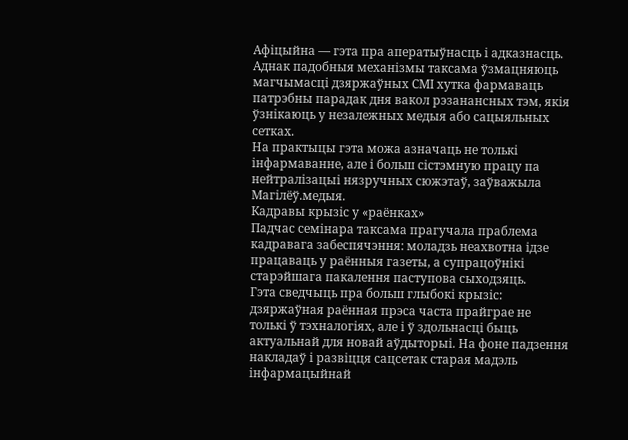Афіцыйна — гэта пра аператыўнасць і адказнасць. Аднак падобныя механізмы таксама ўзмацняюць магчымасці дзяржаўных СМІ хутка фармаваць патрэбны парадак дня вакол рэзанансных тэм, якія ўзнікаюць у незалежных медыя або сацыяльных сетках.
На практыцы гэта можа азначаць не толькі інфармаванне, але і больш сістэмную працу па нейтралізацыі нязручных сюжэтаў, заўважыла Магілёў.медыя.
Кадравы крызіс у «раёнках»
Падчас семінара таксама прагучала праблема кадравага забеспячэння: моладзь неахвотна ідзе працаваць у раённыя газеты, а супрацоўнікі старэйшага пакалення паступова сыходзяць.
Гэта сведчыць пра больш глыбокі крызіс: дзяржаўная раённая прэса часта прайграе не толькі ў тэхналогіях, але і ў здольнасці быць актуальнай для новай аўдыторыі. На фоне падзення накладаў і развіцця сацсетак старая мадэль інфармацыйнай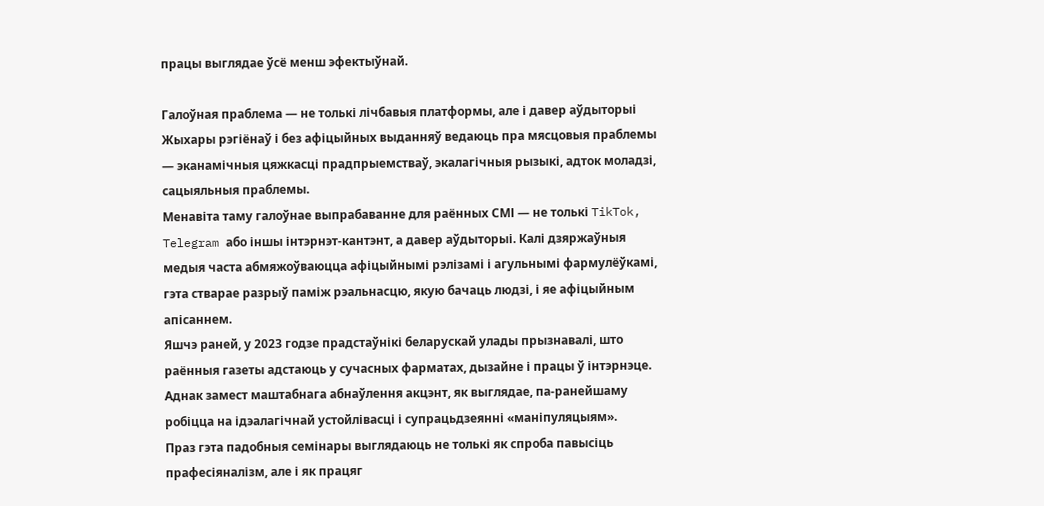працы выглядае ўсё менш эфектыўнай.

Галоўная праблема — не толькі лічбавыя платформы, але і давер аўдыторыі
Жыхары рэгіёнаў і без афіцыйных выданняў ведаюць пра мясцовыя праблемы — эканамічныя цяжкасці прадпрыемстваў, экалагічныя рызыкі, адток моладзі, сацыяльныя праблемы.
Менавіта таму галоўнае выпрабаванне для раённых СМІ — не толькі TikTok, Telegram або іншы інтэрнэт-кантэнт, а давер аўдыторыі. Калі дзяржаўныя медыя часта абмяжоўваюцца афіцыйнымі рэлізамі і агульнымі фармулёўкамі, гэта стварае разрыў паміж рэальнасцю, якую бачаць людзі, і яе афіцыйным апісаннем.
Яшчэ раней, у 2023 годзе прадстаўнікі беларускай улады прызнавалі, што раённыя газеты адстаюць у сучасных фарматах, дызайне і працы ў інтэрнэце. Аднак замест маштабнага абнаўлення акцэнт, як выглядае, па-ранейшаму робіцца на ідэалагічнай устойлівасці і супрацьдзеянні «маніпуляцыям».
Праз гэта падобныя семінары выглядаюць не толькі як спроба павысіць прафесіяналізм, але і як працяг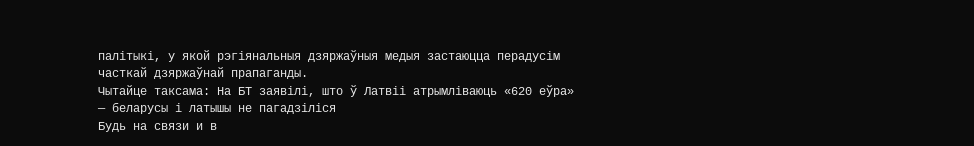палітыкі, у якой рэгіянальныя дзяржаўныя медыя застаюцца перадусім часткай дзяржаўнай прапаганды.
Чытайце таксама: На БТ заявілі, што ў Латвіі атрымліваюць «620 еўра» — беларусы і латышы не пагадзіліся
Будь на связи и в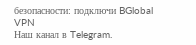безопасности: подключи BGlobal VPN
Наш канал в Telegram.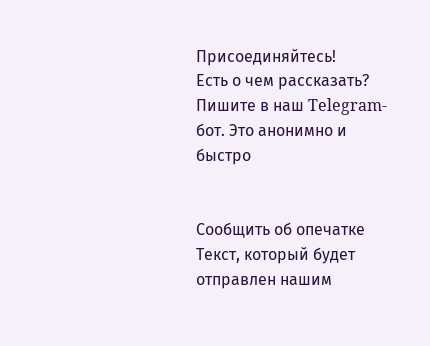Присоединяйтесь!
Есть о чем рассказать? Пишите в наш Telegram-бот. Это анонимно и быстро


Сообщить об опечатке
Текст, который будет отправлен нашим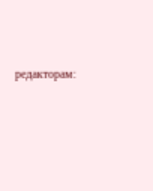редакторам: